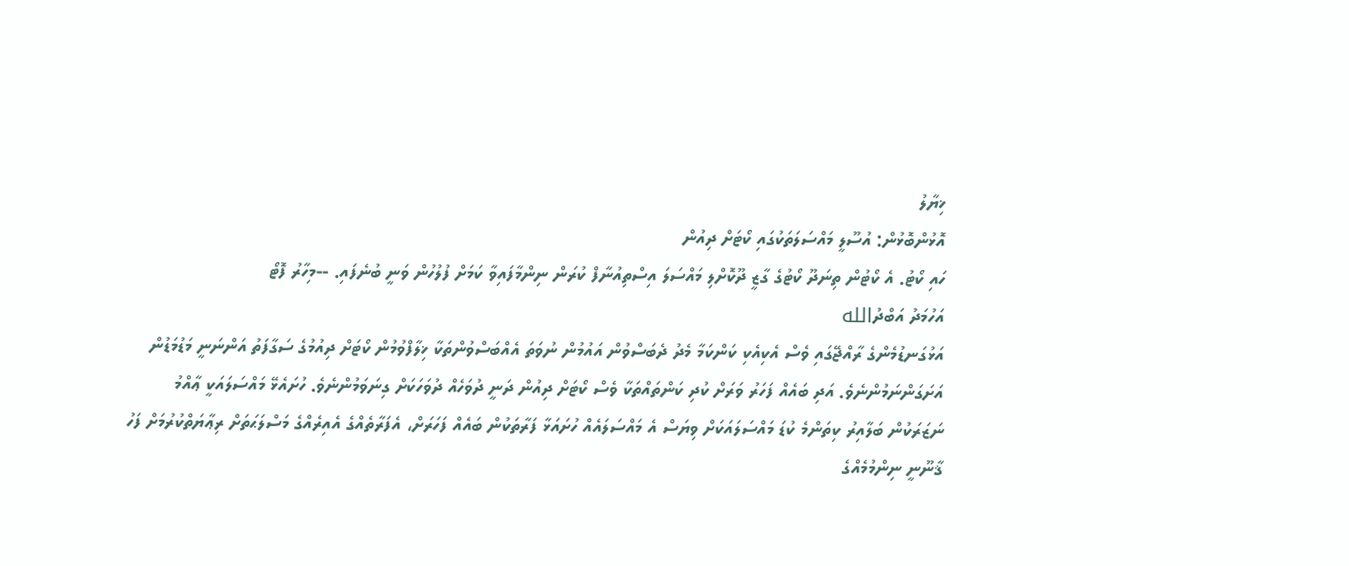ޚިޔާލު
އޮޅުންބޮޅުން: އުސޫލީ މައްސަލަތަކުގައި ކޯޓަށް ދިއުން
ހައި ކޯޓު. އެ ކޯޓުން ތިނަދޫ ކޯޓުގެ ގާޒީ ދޫކޮށްލި މައްސަލަ އިސްތިއުނާފް ކުރަން ނިންމާފައިވާ ކަމަށް ފުލުހުން ވަނީ ބުނެފައި. --މިހާރު ފޮޓޯ
އަހުމަދު އަބްދުالله
އަޅުގަނޑުމެންގެ ރާއްޖޭގައި ވެސް އެކިއެކި ކަންކަމާ މެދު ދެބަސްވުން އައުމުން ނުވަތަ އެއްބަސްވުންތަކާ ޚިލާފްވުމުން ކޯޓަށް ދިއުމުގެ ސަގާފަތު އަންނަނީ މަޑުމަޑުން އަށަގަންނަމުންނެވެ. އަދި ބައެއް ފަހަރު ވަރަށް ކުދި ކަންތައްތަކާ ވެސް ކޯޓަށް ދިއުން ދަނީ ދުވަހެއް ދުވަހަކަށް ގިނަވަމުންނެވެ. ހުށައެޅޭ މައްސަލައަކީ ޢާއްމު ނަޒަރަކުން ބަލާއިރު ކިތަންމެ ކުޑަ މައްސަލައަކަށް ވިޔަސް އެ މައްސަލައެއް ހުށައަޅާ ފަރާތަކުން ބައެއް ފަހަރަށް، އެފަރާތެއްގެ އެއިރެއްގެ މަސްލަޙަތަށް ރިޢާޔަތްކުރުމަށް ފަހު ޤާނޫނީ ނިންމުމެއްގެ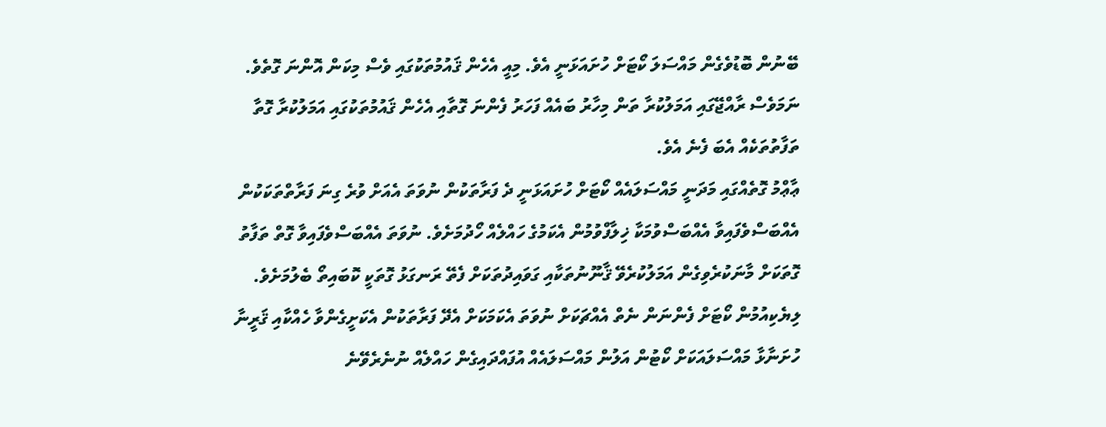ބޭނުން ބޮޑުވެގެން މައްސަލަ ކޯޓަށް ހުށައަޅަނީ އެވެ. މިއީ އެހެން ޤައުމުތަކުގައި ވެސް މިކަން އޮންނަ ގޮތެވެ. ނަމަވެސް ރާއްޖޭގައި އަމަލުކުރާ ތަން މިހާރު ބައެއް ފަހަރު ފެންނަ ގޮތާއި އެހެން ޤައުމުތަކުގައި އަމަލުކުރާ ގޮތާ ތަފާތުތަކެއް އެބަ ފެނެ އެވެ.
ޢާޢްމު ގޮތެއްގައި މަދަނީ މައްސަލައެއް ކޯޓަށް ހުށައަޅަނީ ދެ ފަރާތަކުން ނުވަތަ އެއަށް ވުރެ ގިނަ ފަރާތްތަކަކުން އެއްބަސްވެފައިވާ އެއްބަސްވުމަކާ ޚިލާފްވުމުން އެކަމުގެ ހައްލެއް ހޯދުމަށެވެ. ނުވަތަ އެއްބަސްވެފައިވާ ގޮތް ތަފާތު ގޮތަކަށް މާނަކުރެވިގެން އަމަލުކުރެވޭ ޤާނޫނުތަކާއި ގަވައިދުތަކަށް ފެތޭ ރަނގަޅު ގޮތަކީ ކޮބައިތޯ ބެލުމަށެވެ. ލިޔެކިއުމުން ކޯޓަށް ފެންނަން ނެތް އެއްޗަކަށް ނުވަތަ އެކަމަކަށް އެދޭ ފަރާތަކުން އެކަށީގެންވާ ހެއްކާއި ޤަރީނާ ހުށަނާޅާ މައްސަލައަކަށް ކޯޓުން އަލުން މައްސަލައެއް އުފައްދައިގެން ހައްލެއް ނުނެރެވޭނެ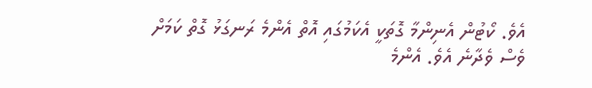އެވެ. ކޯޓުން އެނިންމާ ގޮތަކީ އެކަމުގައި އޮތް އެންމެ ރަނގަޅު ގޮތް ކަމަށް ވެސް ވެދާނެ އެވެ. އެންމެ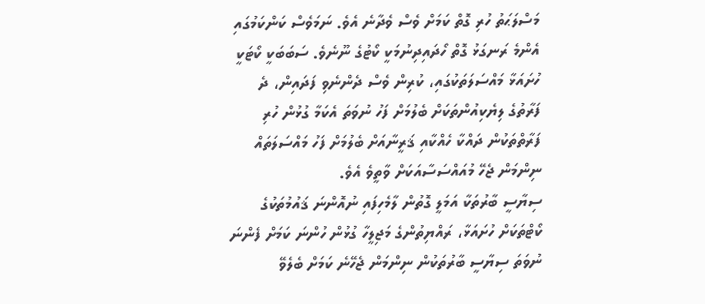މަސްލަޙަތު ހުރި ގޮތް ކަމަށް ވެސް ވެދާނެ އެވެ. ނަމަވެސް ކަންކަމުގައި އެންމެ ރަނގަޅު ގޮތް ހޯދައިދިނުމަކީ ކޯޓުގެ ނޫނެވެ. ސަބަބަކީ ކޯޓަކީ ހުށައަޅާ މައްސަލަތަކުގައި، ކުރިން ވެސް ދެންނެވި ފަދައިން، ދެ ފަރާތުގެ ލިޔެކިއުންތަކަށް ބެލުމަށް ފަހު ނުވަތަ އެކަމާ ގުޅުން ހުރި ފަރާތްތަކުން ދައްކާ ހެއްކާއި ޤަރީނާއަށް ބެލުމަށް ފަހު މައްސަލަތައް ނިންމަން ޖެހޭ މުއައްސަސާއަކަށް ވާތީވެ އެވެ.
ސިޔާސީ ބާރުތަކާ އަމަލީ ގޮތުން ލާމެހިފައި ނުއޮންނަ ޤައުމުތަކުގެ ކޯޓްތަކަށް ހުށައަޅާ، ރައްޔިތުންގެ މަޖިލީހާ ގުޅުން ހުންނަ ކަމަށް ފެންނަ ނުވަތަ ސިޔާސީ ބާރުތަކުން ނިންމަން ޖެހޭނެ ކަމަށް ބެލެވޭ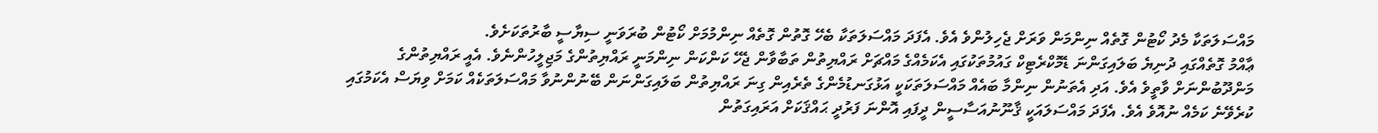މައްސަލަތަކާ މެދު ކޯޓުން ގޮތެއް ނިންމަން ވަރަށް ޖެހިލުންވެ އެވެ. އެފަދަ މައްސަލަތަކާ ބެހޭ ގޮތުން ގޮތެއް ނިންމުމަށް ކޯޓުން ބުރަވަނީ ސިޔާސީ ބާރުތަކަށެވެ.
ޢާއްމު ގޮތެއްގައި ދުނިޔެ ބަލައިގަންނަ ޑެމޮކްރެޓިކް ގައުމުތަކުގައި އެކަމެއްގެ މައްޗަށް ރައްޔިތުން ތަބާވާން ޖެހޭ ކަންކަން ނިންމަނީ ރައްޔިތުންގެ މަޖިލީހުންނެވެ. އެއީ ރައްޔިތުންގެ މަންދޫބުންނަށް ވާތީވެ އެވެ. އަދި އެތަނުން ނިންމާ ބައެއް މައްސަލަތަކަކީ އަޅުގަނޑުމެންގެ ތެރެއިން ގިނަ ރައްޔިތުން ބަލައިގަންނަން ބޭނުންނުވާ މައްސަލަތަކެއް ކަމަށް ވިޔަސް އެކަމުގައި ކުރެވޭނެ ކަމެއް ނުއޮވެ އެވެ. އެފަދަ މައްސަލައަކީ ޤާނޫނުއަސާސީން ދީފައި އޮންނަ ފަރުދީ ޙައްޤަކަށް އަރައިގަތުން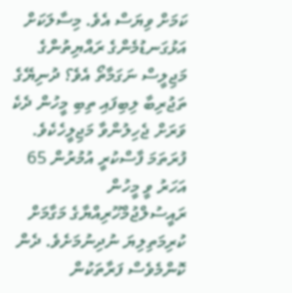ކަމަށް ވިޔަސް އެވެ. މިސާލަކަށް އަޅުގަނޑުމެންގެ ރައްޔިތުންގެ މަޖިލީސް ނަގަމާތޯ އެވެ؟ ދުނިޔޭގެ ތަޖުރިބާ ލިބިފައި ތިބި މީހުން ދެކެ ވަރަށް ޖެހިލުންވާ މަޖިލީހެކެވެ. ފުރަތަމަ ފާސްކުރީ އުމުރުން 65 އަހަރު ވީ މީހުން ރައީސުލްޖުމްހޫރިއްޔާގެ މަގާމަށް ކުރިމަތިލިޔަ ނުދިނުމަށެވެ. ދެން ކޮންމެވެސް ފަރާތަކުން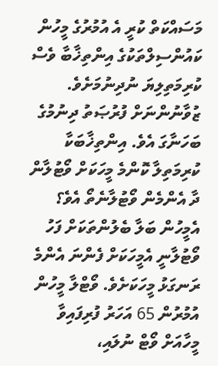މަސައްކަތް ކުރީ އެ އުމުރުގެ މީހުން ކައުންސިލްތަކުގެ އިންތިޚާބާ ވެސް ކުރިމަތިލިޔަ ނުދިނުމަށެވެ. ޒުވާނުންނަށް ފުރުޞަތު ދިނުމުގެ ބަހަނާގަ އެވެ. އިންތިޚާބަކާ ކުރިމަތިލާ ކޮންމެ މީހަކަށް ވޯޓުލާން ދާ އެންމެން ވޯޓުލާނެތޯ އެވެ؟ އެމީހުން ބަލާ ބެލުންތަކަށް ފަހު ވޯޓުލާނީ އެމީހަކަށް ފެންނަ އެންމެ ރަނގަޅު މީހަކަށެވެ. ވޯޓްލާ މީހުން އުމުރުން 65 އަހަރު ފުރިފައިވާ މީހާއަށް ވޯޓް ނުލައި،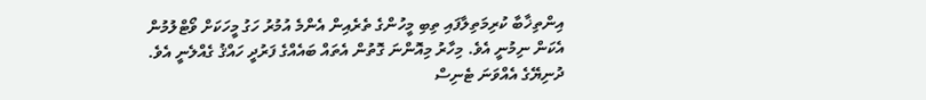އިންތިޚާބާ ކުރިމަތިލާފައި ތިބި މީހުންގެ ތެރެއިން އެންމެ އުމުރު ހަގު މީހަކަށް ވޯޓްލުމުން އެކަން ނިމުނީ އެވެ. މިހާރު މިއޮންނަ ގޮތުން އެތައް ބައެއްގެ ފަރުދީ ހައްޤު ގެއްލެނީ އެވެ.
ދުނިޔޭގެ އެއްވަނަ ޓެނިސް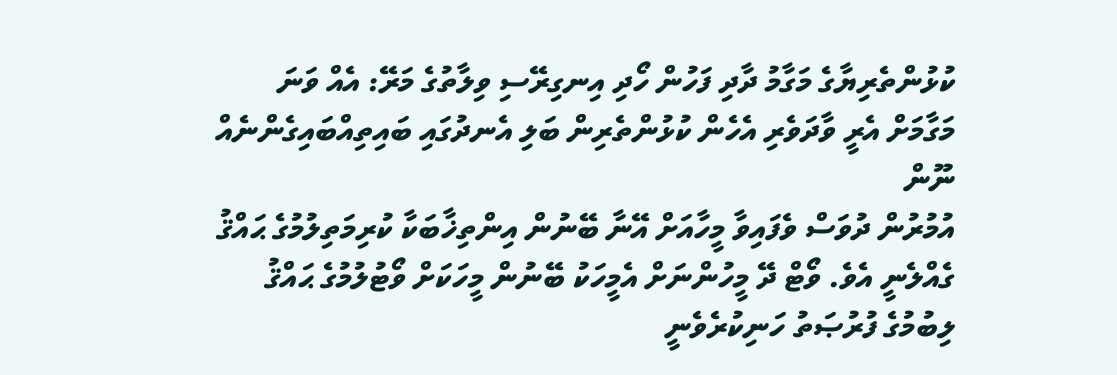ކުޅުންތެރިޔާގެ މަގާމު ދާދި ފަހުން ހޯދި އިނގިރޭސި ވިލާތުގެ މަރޭ: އެއް ވަނަ މަގާމަށް އެރީ ވާދަވެރި އެހެން ކުޅުންތެރިން ބަލި އެނދުގައި ބައިތިއްބައިގެންނެއް ނޫން
އުމުރުން ދުވަސް ވެފައިވާ މީހާއަށް އޭނާ ބޭނުން އިންތިޚާބަކާ ކުރިމަތިލުމުގެ ޙައްޤު ގެއްލެނީ އެވެ. ވޯޓް ދޭ މީހުންނަށް އެމީހަކު ބޭނުން މީހަކަށް ވޯޓުލުމުގެ ޙައްޤު ލިބުމުގެ ފުރުޞަތު ހަނިކުރެވެނީ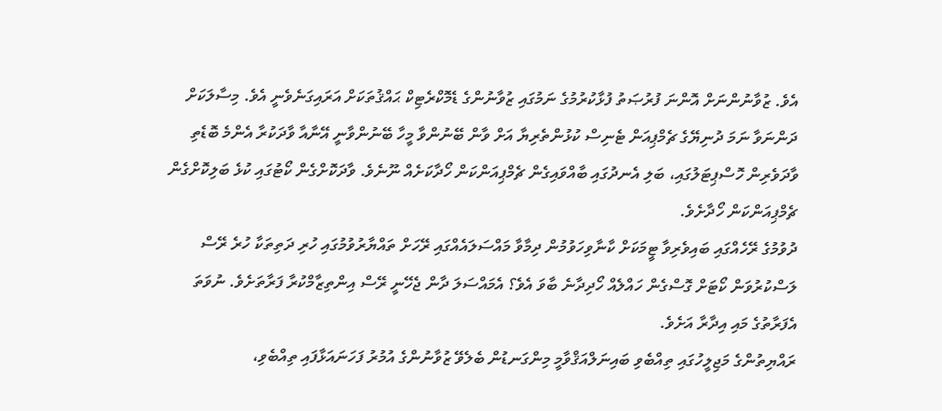އެވެ. ޒުވާނުންނަށް އޮންނަ ފުރުޞަތު ފުޅާކުރުމުގެ ނަމުގައި ޒުވާނުންގެ ޑެމޮކްރެޓިކް ޙައްޤުތަކަށް އަރައިގަނެވެނީ އެވެ. މިސާލަކަށް ދަންނަވާ ނަމަ ދުނިޔޭގެ ޗެމްޕިއަން ޓެނިސް ކުޅުންތެރިޔާ އަށް ވާން ބޭނުންވާ މީހާ ބޭނުންވާނީ އޭނާއާ ވާދަކުރާ އެންމެ ބޮޑެތި ވާދަވެރިން ހޮސްޕިޓަލުގައި، ބަލި އެނދުގައި ބާއްވައިގެން ޗެމްޕިއަންކަން ހޯދާކަށެއް ނޫނެވެ. ވާދަކޮށްގެން ކޯޓުގައި ކުޅެ ބަލިކޮށްގެން ޗެމްޕިއަންކަން ހޯދާށެވެ.
ދުވުމުގެ ރޭހެއްގައި ބައިވެރިވާ ޓީމަކަށް ކާނާވިހަވުމުން ދިމާވާ މައްސަލައެއްގައި ރޭހަށް ތައްޔާރުވުމުގައި ހުރި ދަތިތަކާ ހުރެ ރޭސް ލަސްކުރުވަން ކޯޓަށް ގޮސްގެން ހައްލެއް ހޯދިދާނެ ބާވަ އެވެ؟ އެމައްސަލަ ދާން ޖެހޭނީ ރޭސް އިންތިޒާމްކުރާ ފަރާތަށެވެ. ނުވަތަ އެފަރާތުގެ މައި އިދާރާ އަށެވެ.
ރައްޔިތުންގެ މަޖިލީހުގައި ތިއްބެވި ބައިނަލްއަޤްވާމީ މިންގަނޑުން ބެލެވޭ ޒުވާނުންގެ އުމުރު ފަހަނައަޅާފައި ތިއްބެވި،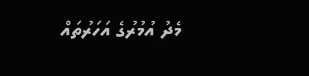މެދު އުމުރުގެ އަހަރުތައް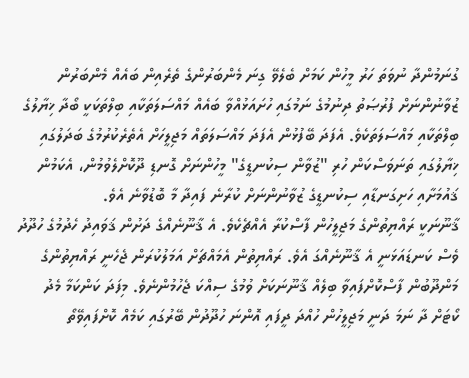ގުނަމުންދާ ނުވަތަ ހަރު މީހުން ކަމަށް ބެލެވޭ ގިނަ މެންބަރުންގެ ތެރެއިން ބައެއް މެންބަރުން ޒުވާނުންނަށް ފުރުޞަތު ދިނުމުގެ ނަމުގައި ހުށައަޅުއްވާ ބައެއް މައްސަލަތަކާއި ބިލްތަކަކީ ބޯދާ ޚިޔާލުގެ ބިލްތަކާއި މައްސަލަތަކެވެ. އެފަދަ ބޭފުޅުން އެފަދަ މައްސަލަތައް މަޖިލީހަށް އެތެރެކުރުމުގެ ބަދަލުގައި ޚިޔާލުގައި ތަނަވަސްކަން ހުރި "ޒުވާން ސިކުނޑީގެ" މީހުންނަށް ގޮނޑި ދޫކޮށްލެވުމުން، އެކަމުން ޤައުމަށާއި ހަށިގަނޑާއި ސިކުނޑީގެ ޒުވާނުންނަށް ކުރާނެ ފައިދާ މާ ބޮޑުވާނެ އެވެ.
ޤާނޫނަކީ ރައްޔިތުންގެ މަޖިލީހުން ފާސްކުރާ އެއްޗެކެވެ. އެ ޤާނޫނެއްގެ ދަށުން ޤަވައިދު ހެދުމުގެ ހުދޫދު ވެސް ކަނޑައަޅަނީ އެ ޤާނޫނެއްގަ އެވެ. ރައްޔިތުން އެމައްޗަށް އަމަލުކުރަން ޖެހެނީ ރައްޔިތުންގެ މަންދޫބުން ފާސްކޮށްފައިވާ ބިލެއް ޤާނޫނަކަށް ވުމުގެ ސިއްކަ ޖެހުމުންނެވެ. މިފަދަ ކަންކަމާ މެދު ކޯޓަށް ދާ ނަމަ ދަނީ މަޖިލީހުން ހުއްދަ ދީފައި އޮންނަ ހުދޫދުން ބޭރުގައި ކަމެއް ކޮށްފައިވޭތޯ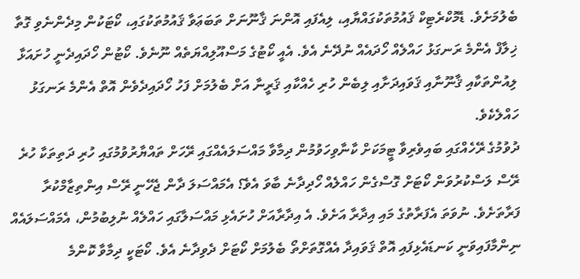ބެލުމަށެވެ. ޑެމޮކްރެޓިކް ޤައުމުތަކުގައްޔާއި، ލިއެފައި އޮންނަ ޤާނޫނަށް ތަބަޢަވާ ޤައުމުތަކުގައި، ކޯޓަކުން މިދެންނެވި ގޮތާ ޚިލާފް އެންމެ ރަނގަޅު ހައްލެއް ހޯދައެއް ނުދޭނެ އެވެ. އެއީ ކޯޓުގެ މަސްއޫލިއްޔަތެއް ނޫނެވެ. ކޯޓުން ހޯދައިދެނީ ހުށައަޅާ ލިއުންތަކާއި ޤާނޫނާއި ޤަވައިދަށާއި ލިބެން ހުރި ހެއްކާއި ޤަރީނާ އަށް ބެލުމަށް ފަހު ހޯދައިދެވެން އޮތް އެންމެ ރަނގަޅު ހައްލެކެވެ.
ދުވުމުގެ ރޭހެއްގައި ބައިވެރިވާ ޓީމަކަށް ކާނާވިހަވުމުން ދިމާވާ މައްސަލައެއްގައި ރޭހަށް ތައްޔާރުވުމުގައި ހުރި ދަތިތަކާ ހުރެ ރޭސް ލަސްކުރުވަން ކޯޓަށް ގޮސްގެން ހައްލެއް ހޯދިދާނެ ބާވަ އެވެ؟ އެމައްސަލަ ދާން ޖެހޭނީ ރޭސް އިންތިޒާމްކުރާ ފަރާތަށެވެ. ނުވަތަ އެފަރާތުގެ މައި އިދާރާ އަށެވެ. އެ އިދާރާއަށް ހުށައެޅި މައްސަލާގައި ހައްލެއް ނުލިބުމުން، އެމައްސަލައެއް ނިންމާފައިވަނީ ކަނޑައެޅިފައި އޮތް ޤަވައިދާ އެއްގޮތަށްތޯ ބެލުމަށް ކޯޓަށް ދެވިދާނެ އެވެ. ކޯޓަކީ ދިމާވާ ކޮންމެ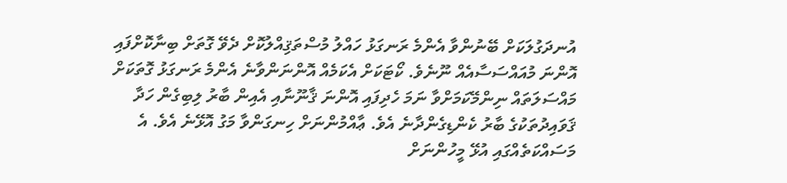އުނދަގުލަކަށް ބޭނުންވާ އެންމެ ރަނގަޅު ހައްލު މުސްތަޤިއްލުކޮށް ދެވޭ ގޮތަށް ބިނާކޮށްފައި އޮންނަ މުއައްސަސާއެއް ނޫނެވެ. ކޯޓަކަށް އެކަމެއް އޮންނަންވާނެ އެންމެ ރަނގަޅު ގޮތަކަށް މައްސަލަތައް ނިންމޭކަމަށްވާ ނަމަ ހެދިފައި އޮންނަ ޤާނޫނާއި އެއިން ބާރު ލިބިގެން ހަދާ ޤަވައިދުތަކުގެ ބާރު ކެންޑިގެންދާނެ އެވެ. ޢާއްމުންނަށް ހިނގަންވާ މަގު އޮޅޭނެ އެވެ. އެ މަސައްކަތެއްގައި އުޅޭ މީހުންނަށް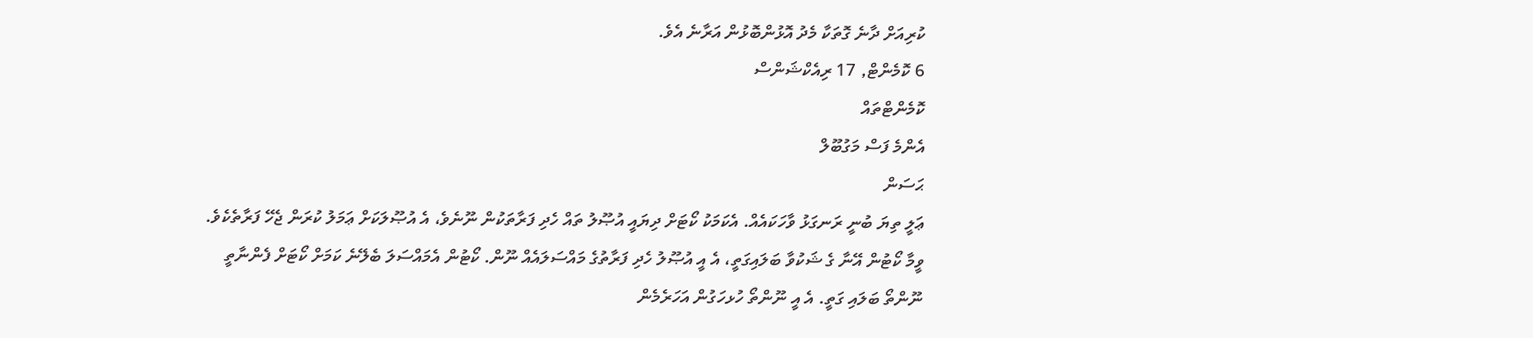ކުރިއަށް ދާނެ ގޮތަކާ މެދު އޮޅުންބޮޅުން އަރާނެ އެވެ.
6 ކޮމެންޓް, 17 ރިއެކްޝަންސް
ކޮމެންޓްތައް
އެންމެ ފަސް މަގުބޫލް
ޙަސަން
ޢަލީ ތިޔަ ބުނީ ރަނގަޅު ވާހަކައެއް. އެކަމަކު ކޯޓަށް ދިޔައީ އުޞޫލު ތައް ހެދި ފަރާތަކުން ނޫނެވެ، އެ އުޞޫލަކަށް ޢަމަލު ކުރަން ޖެހޭ ފަރާތެކެވެ. ވީމާ ކޯޓުން އޭނާ ގެ ޝަކުވާ ބަލައިގަތީ، އެ އީ އުޞޫލު ހެދި ފަރާތުގެ މައްސަލައެއް ނޫން. ކޯޓުން އެމައްސަލަ ބެލޭނެ ކަމަށް ކޯޓަށް ފެންނާތީ ނޫންތޯ ބަލައި ގަތީ. އެ އީ ނޫންތޯ ހުޅހަގުން އަހަރެމެން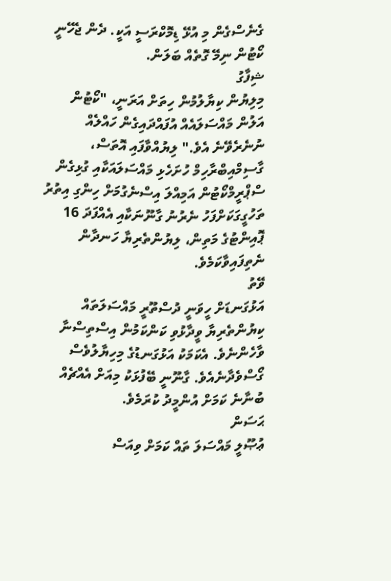ގެނެސްގެން މި އުޅޭ ޑިމޮކްރަސީ އަކީ. ދެން ޖެހޭނީ ކޯޓުން ނިމޭ ގޮތެއް ބަލަން.
ޝިފާގު
މިލިޔުން ކިޔާލުމުން ހިތަށް އަރަނީ، "ކޯޓުން އަލުން މައްސަލައެއް އުފައްދައިގެން ހައްލެއް ނުނެރެވޭނެ އެވެ." ލިޔުއްވާފައި އޮތަސް، ގާސިމްއިބްރާހިމް ހުށަހެޅި މައްސަލައަކާއި ގުޅިގެން ސްޕްރީމްކޯޓުން އަމިއްލަ އިސްނެގުމަށް ހިންގި އިތުރު ތަހުގީގަކަށްފަހު ނެރުނު ގާނޫނަކާއި އެއްފަދަ 16 ޕޮއިންޓުގެ މަތިން، ލިޔުންތެރިޔާ ހަނދާން ނެތިފައިވާކަމެވެ.
ވޭތު
އަޅުގަނޑަށް ހީވަނީ ދުސްތޫރީ މައްސަލަތައް ކިޔުންތެރިޔާ ވީދާޅުވި ކަންކަމުން އިސްތިސްނާ ވާހެންނެވެ. އެކަމަކު އަޅުގަނޑުގެ މިހިޔާލުވެސް ގޯސްވެދާނެއެވެ. ގާނޫނީ ބޭފުޅަކު މިއަށް އެއްޗެއް ބުނާނެ ކަމަށް އުންމީދު ކުރަމެވެ.
ޙަސަން
ޢުޞޫލީ މައްސަލަ ތައް ކަމަށް ވިއަސް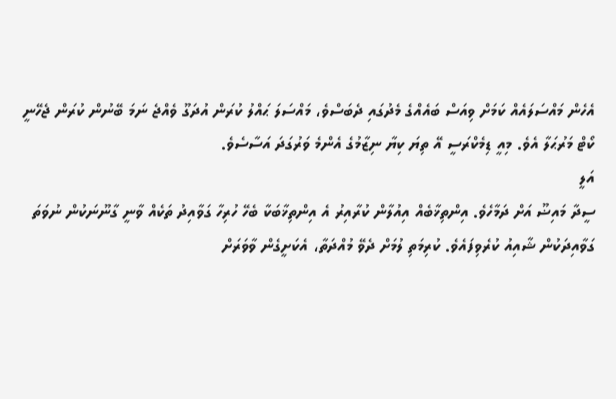އެހެން މައްސަލައެއް ކަމަށް ވިއަސް ބައެއްގެ މެދުގައި ދެބަސްވެ، މައްސަލަ ޙައްލު ކުރަން އުދަގޫ ވެއްޖެ ނަމަ ބޭނުން ކުރަން ޖެހޭނީ ކޯޓް މަރުޙަލާ އެވެ. މިއީ ޑިމެކްރަސީ އޭ ތިޔަ ކިޔާ ނިޒާމުގެ އެންމެ ވަރުގަދަ އަސާސެވެ.
އަލީ
ސީދާ މައިޟޫ އަށް ދަމާހެވެ. އިންތިޚާބެއް އިއުލާން ކުރާއިރު އެ އިންތިޚާބަކާ ބެހޭ ހުރިހާ ގަވާއިދު ތަކެއް ވާނީ ގާނޫނަކުން ނުވަތަ ގަވާއިދަކުން ޝާއިއު ކުރެވިފައެވެ. ކުރިމަތި ލުމަށް ދެވޭ މުއްދަތާ، އެކަށީގެން ވާވަރަށް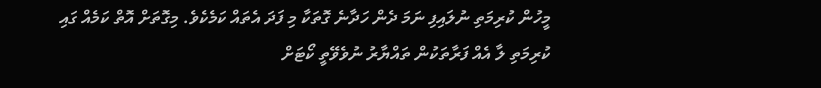މީހުން ކުރިމަތި ނުލައިފި ނަމަ ދެން ހަދާނެ ގޮތަކާ މި ފަދަ އެތައް ކަމެކެވެ. މިގޮތަށް އޮތް ކަމެއް ގައި ކުރިމަތި ލާ އެއް ފަރާތަކުން ތައްޔާރު ނުވެވޭތީ ކޯޓަށް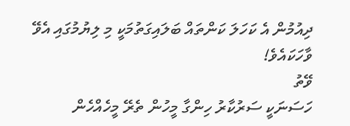ދިއުމުން އެ ކަހަލަ ކަންތައް ބަލައިގަތުމަކީ މި ލިޔުމުގައި އެވޭ ވާހަކައެވެ!
ވޭތު
ހަސަނަކީ ސަރުކާރު ހިންގާ މީހުން ތެރޭ މީހެއްހެން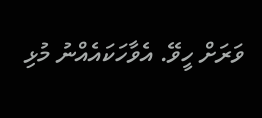ވަރަށް ހީވޭ. އެވާހަކައެއްނު މުޅި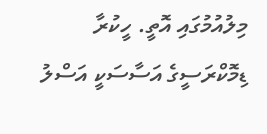މިލުއުމުގައި އޮތީ. ހީކުރާ ޑިމޮކްރަސީގެ އަސާސަކީ އަސްލު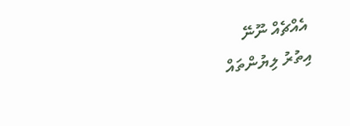އެއްޗެއް ނޫނޭ
އިތުރު ލިޔުންތައް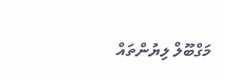މަގްބޫލް ލިޔުންތައް